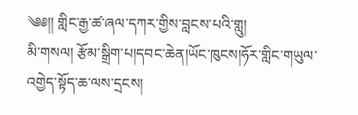༄༅།། གླིང་རྒྱ་ཚ་ཞལ་དཀར་གྱིས་བླངས་པའི་གླུ།
མི་གསལ། རྩོམ་སྒྲིག་པ།དབང་ཆེན།ཡོང་ཁུངས།ཧོར་གླིང་གཡུལ་འགྱེད་སྟོད་ཆ་ལས་དྲངས།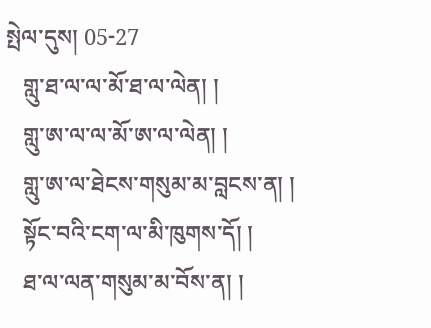སྤེལ་དུས། 05-27
   གླུ་ཐ་ལ་ལ་མོ་ཐ་ལ་ལེན། །
   གླུ་ཨ་ལ་ལ་མོ་ཨ་ལ་ལེན། །
   གླུ་ཨ་ལ་ཐེངས་གསུམ་མ་བླངས་ན། །
   སྟོང་བའི་ངག་ལ་མི་ཁུགས་དོ། །
   ཐ་ལ་ལན་གསུམ་མ་བོས་ན། །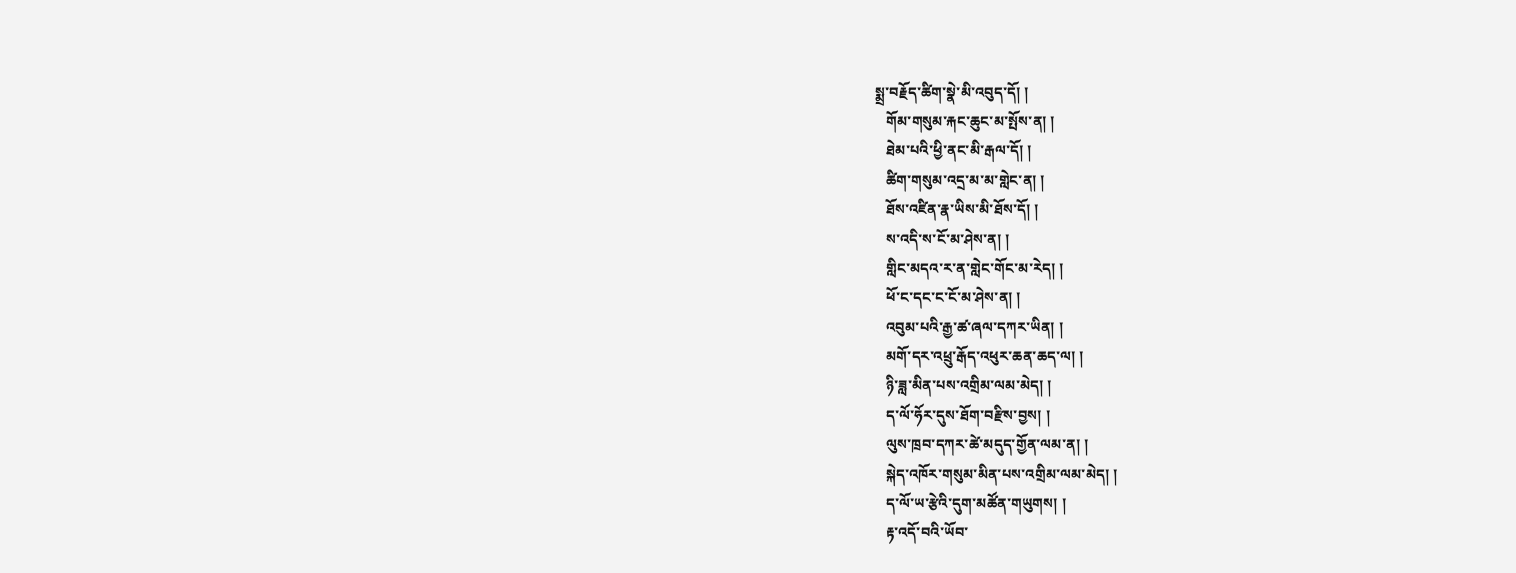སྨྲ་བརྗོད་ཚིག་སྣེ་མི་འབུད་དོ། །
   གོམ་གསུམ་རྐང་ཆུང་མ་སྤོས་ན། །
   ཐེམ་པའི་ཕྱི་ནང་མི་རྒལ་དོ། །
   ཚིག་གསུམ་འདྲ་མ་མ་གླེང་ན། །
   ཐོས་འཛིན་རྣ་ཡིས་མི་ཐོས་དོ། །
   ས་འདི་ས་ངོ་མ་ཤེས་ན། །
   གླིང་མདའ་ར་ན་གླེང་གོང་མ་རེད། །
   ཕོ་ང་དང་ང་ངོ་མ་ཤེས་ན། །
   འབུམ་པའི་རྒྱ་ཚ་ཞལ་དཀར་ཡིན། །
   མགོ་དར་འཕྲུ་རྒོད་འཕུར་ཆན་ཆད་ལ། །
   ཉི་ཟླ་མིན་པས་འགྲིམ་ལམ་མེད། །
   ད་ལོ་ཧོར་དུས་ཐོག་བརྫིས་བྱས། །
   ལུས་ཁྲབ་དཀར་ཚེ་མདུད་གྱོན་ལམ་ན། །
   སྐེད་འཁོར་གསུམ་མིན་པས་འགྲིམ་ལམ་མེད། །
   ད་ལོ་ཡ་རྩེའི་དུག་མཚོན་གཡུགས། །
   རྟ་འདོ་བའི་ཡོབ་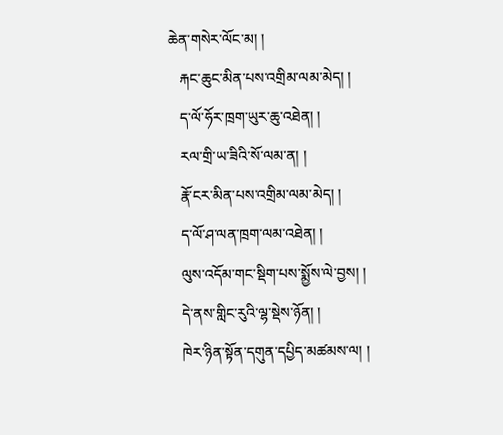ཆེན་གསེར་ལོང་མ། །
   རྐང་ཆུང་མིན་པས་འགྲིམ་ལམ་མེད། །
   ད་ལོ་ཧོར་ཁྲག་ཡུར་ཆུ་འཐེན། །
   རལ་གྲི་ཡ་ཟིའི་སོ་ལམ་ན། །
   རྣོ་ངར་མིན་པས་འགྲིམ་ལམ་མེད། །
   ད་ལོ་ཤ་ལན་ཁྲག་ལམ་འཐེན། །
   ལུས་འདོམ་གང་སྡིག་པས་སྨྱོས་ལེ་བྱས། །
   དེ་ནས་གླིང་རུའི་ལྷ་སྡེས་ཉོན། །
   ཁེར་ཉིན་སྟོན་དགུན་དཔྱིད་མཚམས་ལ། །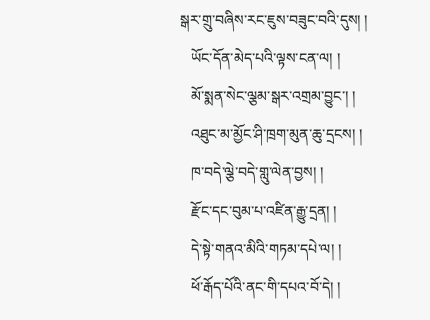སྒར་གྲུ་བཞིས་རང་ཇུས་བཟུང་བའི་དུས། །
   ཡོང་དོན་མེད་པའི་ལྟས་ངན་ལ། །
   མོ་སྨན་སེང་ལྕམ་སྒར་འགྲམ་བྱུང་། །
   འཐུང་མ་མྱོང་ཤི་ཁྲག་མུན་ཆུ་དྲངས། །
   ཁ་བདེ་ལྕེ་བདེ་གླུ་ལེན་བྱས། །
   རྫོང་དང་བུམ་པ་འཛིན་རྒྱུ་དྲན། །
   དེ་སྟེ་གནའ་མིའི་གཏམ་དཔེ་ལ། །
   ཕོ་རྒོད་པོའི་ནང་གི་དཔའ་བོ་དེ། །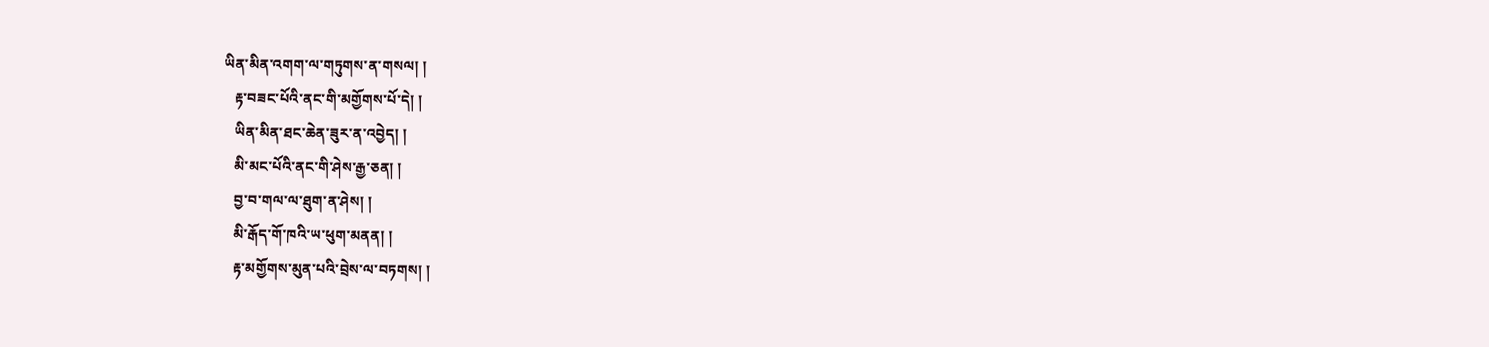ཡིན་མིན་འགག་ལ་གཏུགས་ན་གསལ། །
   རྟ་བཟང་པོའི་ནང་གི་མགྱོགས་པོ་དེ། །
   ཡིན་མིན་ཐང་ཆེན་ཟུར་ན་འབྱེད། །
   མི་མང་པོའི་ནང་གི་ཤེས་རྒྱ་ཅན། །
   བྱ་བ་གལ་ལ་ཐུག་ན་ཤེས། །
   མི་རྒོད་གོ་ཁའི་ཡ་ཕུག་མནན། །
   རྟ་མགྱོགས་མུན་པའི་བྲེས་ལ་བཏགས། །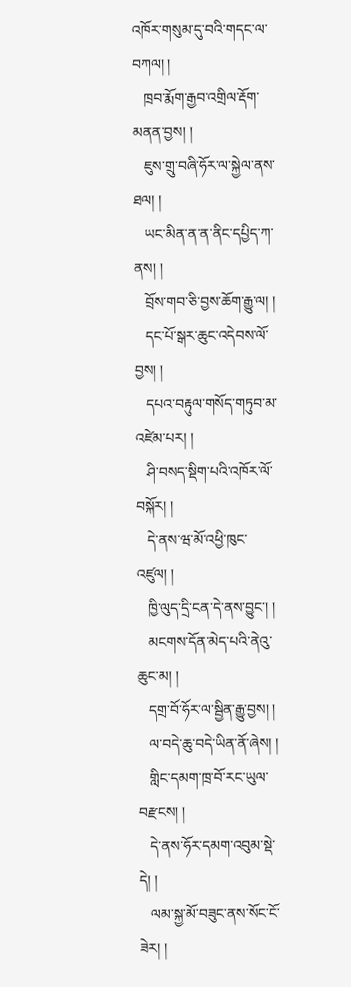འཁོར་གསུམ་དུ་བའི་གདང་ལ་བཀལ། །
   ཁྲབ་རྨོག་རྒྱབ་འགྲིལ་རྡོག་མནན་བྱས། །
   ཇུས་གྲུ་བཞི་ཧོར་ལ་སྐྱེལ་ནས་ཐལ། །
   ཡང་མིན་ན་ན་ནིང་དཔྱིད་ཀ་ནས། །
   བྲོས་གབ་ཅི་བྱས་ཆོག་རྒྱུ་ལ། །
   དང་པོ་སྒར་ཆུང་འདེབས་ལོ་བྱས། །
   དཔའ་བརྟུལ་གསོད་གཏུབ་མ་འཛེམ་པར། །
   ཤི་བསད་སྡིག་པའི་འཁོར་ལོ་བསྐོར། །
   དེ་ནས་ཝ་མོ་འཕྱི་ཁུང་འཛུལ། །
   ཁྱི་ལུད་དྲི་ངན་དེ་ནས་བྱུང་། །
   མངགས་དོན་མེད་པའི་ནེའུ་ཆུང་མ། །
   དགྲ་བོ་ཧོར་ལ་སྦྱིན་རྒྱུ་བྱས། །
   ལ་བདེ་ཆུ་བདེ་ཡིན་ནོ་ཞེས། །
   གླིང་དམག་ཁྲ་བོ་རང་ཡུལ་བརྫངས། །
   དེ་ནས་ཧོར་དམག་འབུམ་སྡེ་དེ། །
   ལམ་སྐྱ་མོ་བཟུང་ནས་སོང་ངོ་ཟེར། །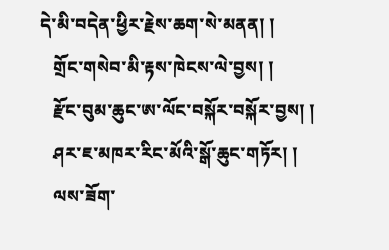དེ་མི་བདེན་ཕྱིར་རྗེས་ཆག་སེ་མནན། །
   གྲོང་གསེབ་མི་རྟས་ཁེངས་ལེ་བྱས། །
   རྫོང་བུམ་ཆུང་ཨ་ལོང་བསྐོར་བསྐོར་བྱས། །
   ཤར་ཇ་མཁར་རིང་མོའི་སྒོ་ཆུང་གཏོར། །
   ལས་ཟོག་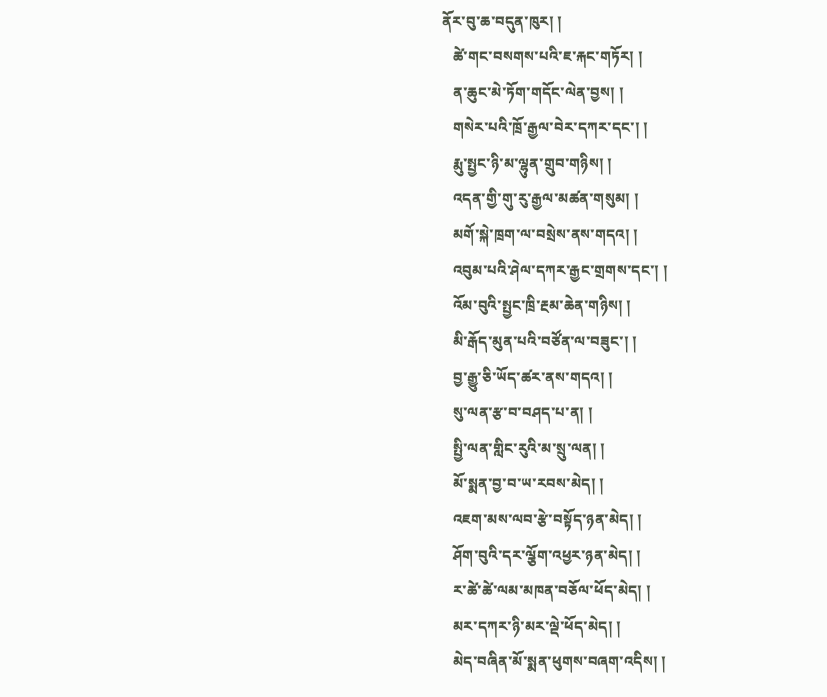ནོར་བུ་ཆ་བདུན་ཁུར། །
   ཚེ་གང་བསགས་པའི་ཇ་རྐང་གཏོར། །
   ན་ཆུང་མེ་ཏོག་གདོང་ལེན་བྱས། །
   གསེར་པའི་ཁྲོ་རྒྱལ་བེར་དཀར་དང་། །
   རྨུ་སྤྱང་ཉི་མ་ལྷུན་གྲུབ་གཉིས། །
   འདན་གྱི་གུ་རུ་རྒྱལ་མཚན་གསུམ། །
   མགོ་སྐེ་ཁྲག་ལ་བསྲེས་ནས་གདའ། །
   འབུམ་པའི་ཤེལ་དཀར་རྒྱང་གྲགས་དང་། །
   འོམ་བུའི་སྤྱང་ཁྲི་རྔམ་ཆེན་གཉིས། །
   མི་རྒོད་མུན་པའི་བཙོན་ལ་བཟུང་། །
   བྱ་རྒྱུ་ཅི་ཡོད་ཚར་ནས་གདའ། །
   སུ་ལན་རྩ་བ་བཤད་པ་ན། །
   སྤྱི་ལན་གླིང་རུའི་མ་སྲུ་ལན། །
   མོ་སྨན་བྱ་བ་ཡ་རབས་མེད། །
   འཇག་མས་ལབ་རྩེ་བསྟོད་ཉན་མེད། །
   ཤོག་བུའི་དར་ལྕོག་འཕྱར་ཉན་མེད། །
   ར་ཚེ་ཚེ་ལམ་མཁན་བཅོལ་ཕོད་མེད། །
   མར་དཀར་ཉི་མར་ལྡེ་ཕོད་མེད། །
   མེད་བཞིན་མོ་སྨན་ཕུགས་བཞག་འདིས། །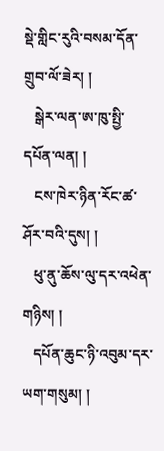སྡེ་གླིང་རུའི་བསམ་དོན་གྲུབ་ལོ་ཟེར། །
   སྒེར་ལན་ཨ་ཁུ་སྤྱི་དཔོན་ལན། །
   ངས་ཁེར་ཉིན་རོང་ཚ་ཤོར་བའི་དུས། །
   ཕུ་ནུ་ཆོས་ལུ་དར་འཕེན་གཉིས། །
   དཔོན་ཆུང་ཉི་འབུམ་དར་ཡག་གསུམ། །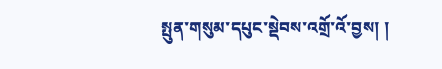སྤུན་གསུམ་དཔུང་སྡེབས་འགྲོ་འོ་བྱས། །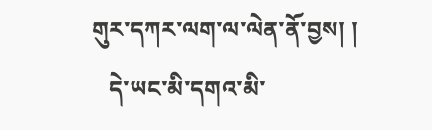གུར་དཀར་ལག་ལ་ལེན་ནོ་བྱས། །
   དེ་ཡང་མི་དགའ་མི་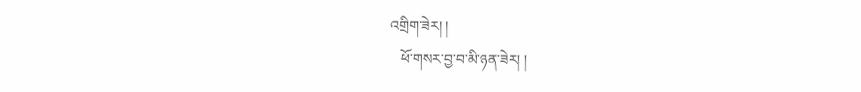འགྲིག་ཟེར། །
   ཕོ་གསར་བྱ་བ་མི་ཉན་ཟེར། །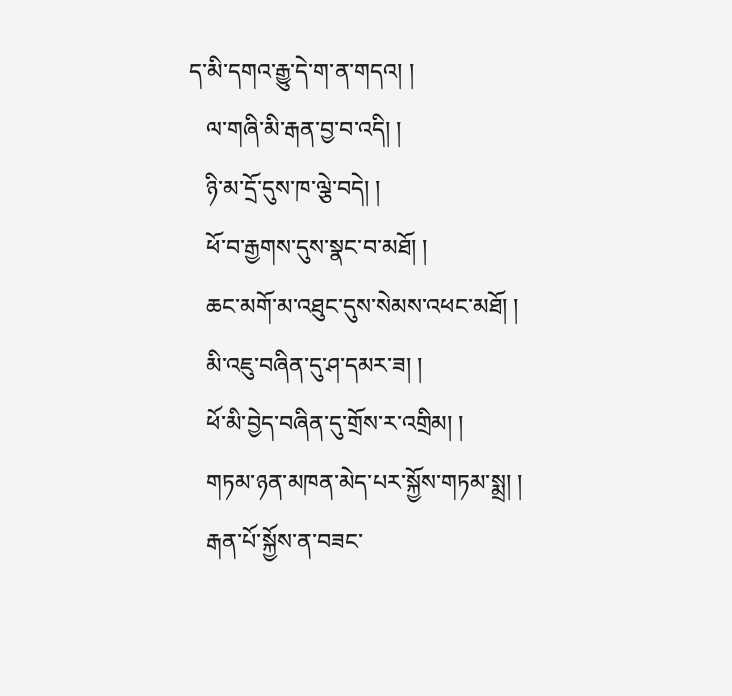ད་མི་དགའ་རྒྱུ་དེ་ག་ན་གདའ། །
   ལ་གཞི་མི་རྒན་བྱ་བ་འདི། །
   ཉི་མ་དྲོ་དུས་ཁ་ལྕེ་བདེ། །
   ཕོ་བ་རྒྱགས་དུས་སྣང་བ་མཐོ། །
   ཆང་མགོ་མ་འཐུང་དུས་སེམས་འཕང་མཐོ། །
   མི་འཇུ་བཞིན་དུ་ཤ་དམར་ཟ། །
   ཕོ་མི་བྱེད་བཞིན་དུ་གྲོས་ར་འགྲིམ། །
   གཏམ་ཉན་མཁན་མེད་པར་སྐྱོས་གཏམ་སྨྲ། །
   རྒན་པོ་སྐྱོས་ན་བཟང་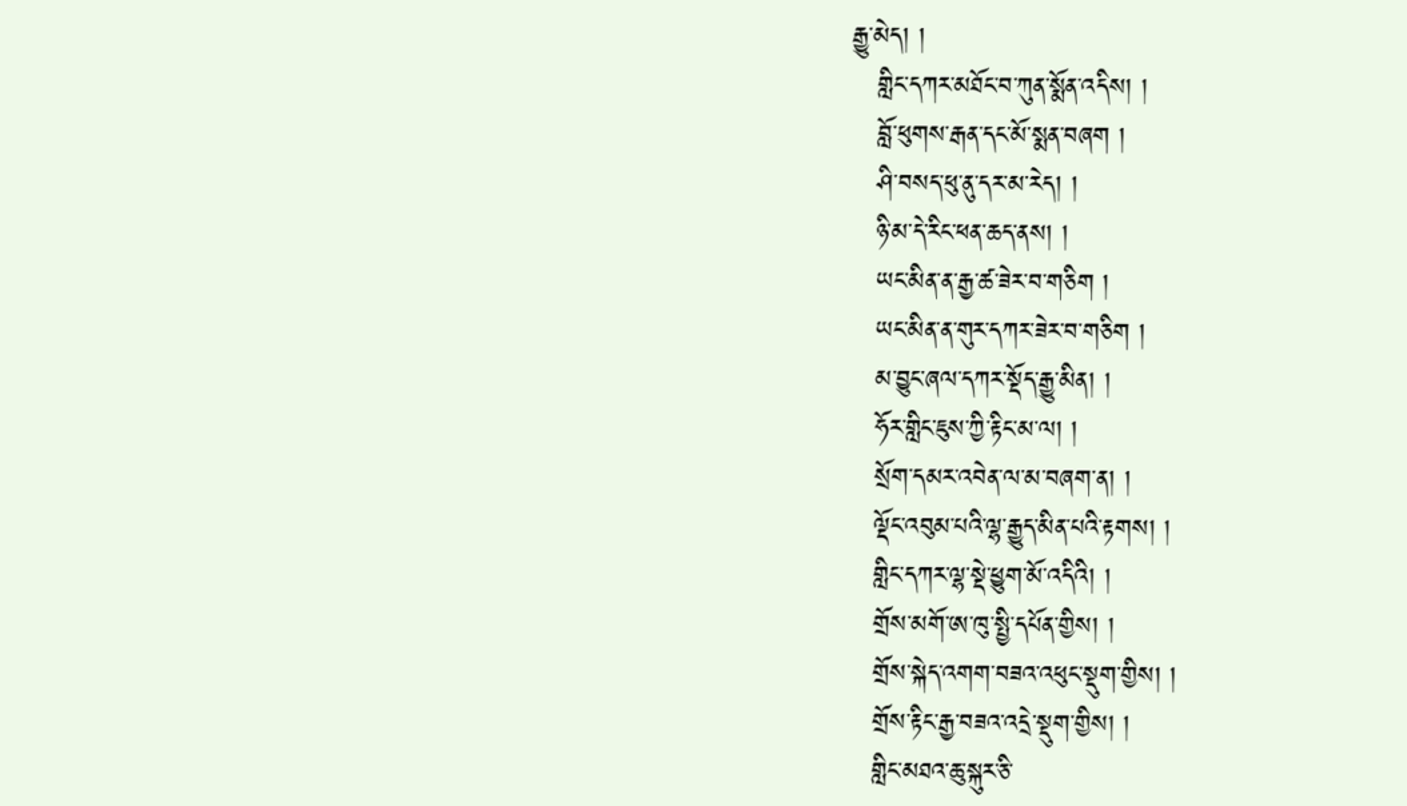རྒྱུ་མེད། །
   གླིང་དཀར་མཐོང་བ་ཀུན་སྨོན་འདིས། །
   བློ་ཕུགས་རྒན་དང་མོ་སྨན་བཞག །
   ཤི་བསད་ཕུ་ནུ་དར་མ་རེད། །
   ཉི་མ་དེ་རིང་ཕན་ཆད་ནས། །
   ཡང་མིན་ན་རྒྱ་ཚ་ཟེར་བ་གཅིག །
   ཡང་མིན་ན་གུར་དཀར་ཟེར་བ་གཅིག །
   མ་བྱུང་ཞལ་དཀར་སྡོད་རྒྱུ་མིན། །
   ཧོར་གླིང་ཇུས་ཀྱི་རྟིང་མ་ལ། །
   སྲོག་དམར་འབེན་ལ་མ་བཞག་ན། །
   ལྡོང་འབུམ་པའི་ལྷ་རྒྱུད་མིན་པའི་རྟགས། །
   གླིང་དཀར་ལྷ་སྡེ་ཕྱུག་མོ་འདིའི། །
   གྲོས་མགོ་ཨ་ཁུ་སྤྱི་དཔོན་གྱིས། །
   གྲོས་སྐེད་འགག་བཟའ་འཕུང་སྡུག་གྱིས། །
   གྲོས་རྟིང་རྒྱ་བཟའ་འདྲེ་སྡུག་གྱིས། །
   གླིང་མཐའ་ཆུ་སྐུར་ཅི་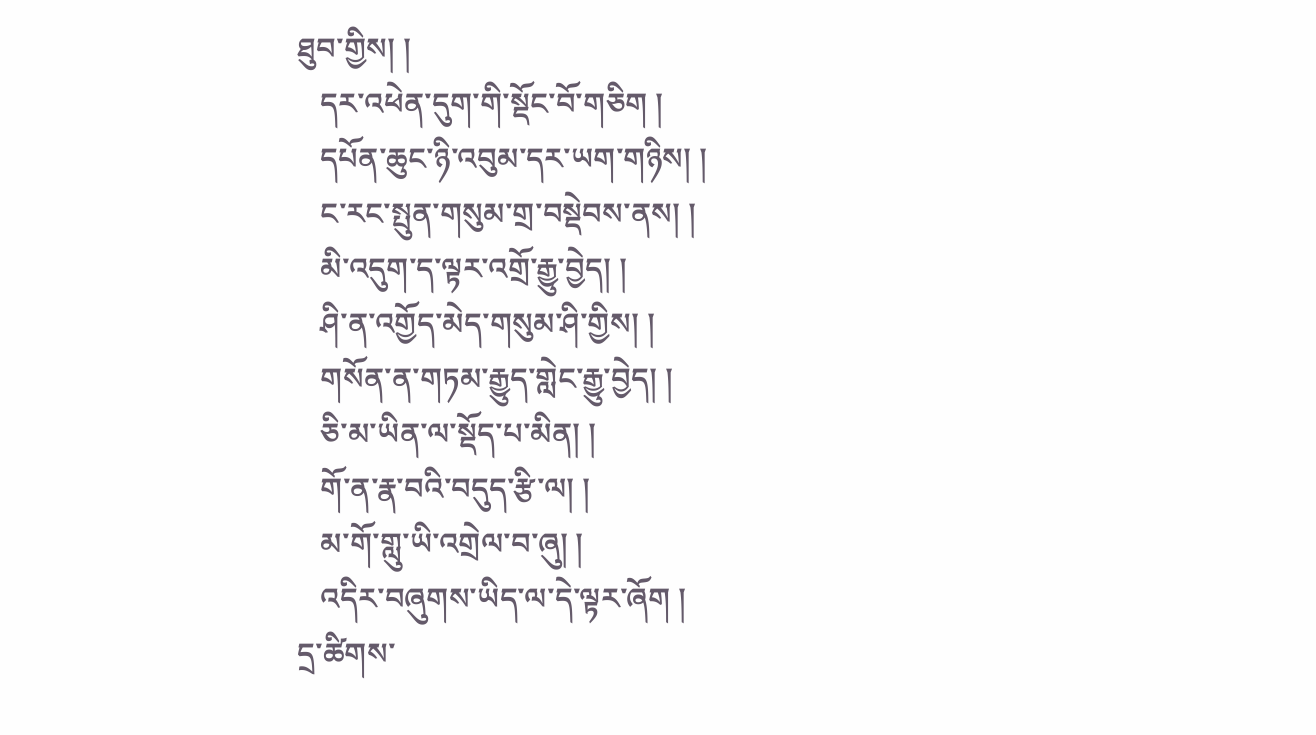ཐུབ་གྱིས། །
   དར་འཕེན་དུག་གི་སྡོང་བོ་གཅིག །
   དཔོན་ཆུང་ཉི་འབུམ་དར་ཡག་གཉིས། །
   ང་རང་སྤུན་གསུམ་གྲ་བསྡེབས་ནས། །
   མི་འདུག་ད་ལྟར་འགྲོ་རྒྱུ་བྱེད། །
   ཤི་ན་འགྱོད་མེད་གསུམ་ཤི་གྱིས། །
   གསོན་ན་གཏམ་རྒྱུད་གླེང་རྒྱུ་བྱེད། །
   ཅི་མ་ཡིན་ལ་སྡོད་པ་མིན། །
   གོ་ན་རྣ་བའི་བདུད་རྩི་ལ། །
   མ་གོ་གླུ་ཡི་འགྲེལ་བ་ཞུ། །
   འདིར་བཞུགས་ཡིད་ལ་དེ་ལྟར་ཞོག །
དྲ་ཚིགས་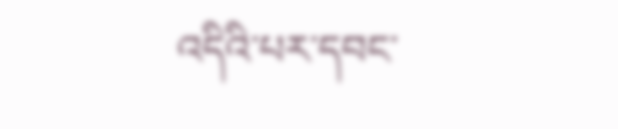འདིའི་པར་དབང་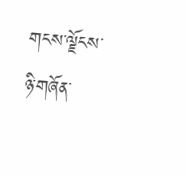གངས་ལྗོངས་ཉི་གཞོན་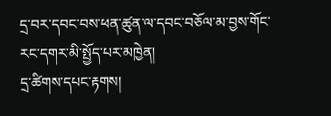དྲ་བར་དབང་བས་ཕན་ཚུན་ལ་དབང་བཅོལ་མ་བྱས་གོང་རང་དགར་མི་སྤྱོད་པར་མཁྱེན།
དྲ་ཚིགས་དཔང་རྟགས།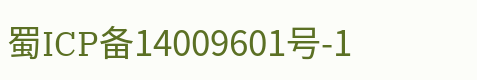蜀ICP备14009601号-1